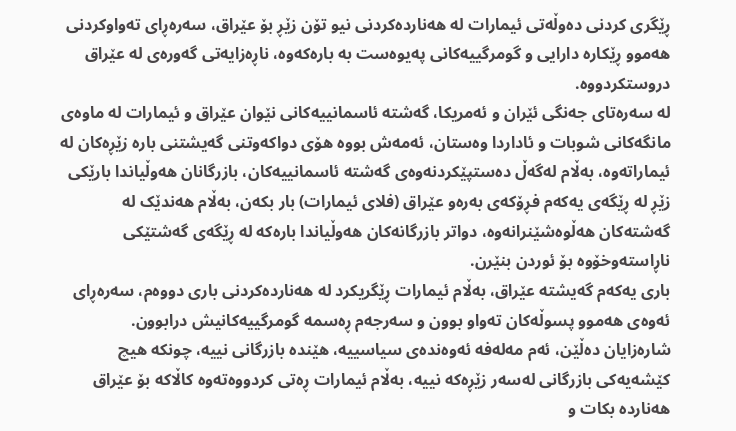ڕێگری کردنی دەوڵەتی ئیمارات لە هەناردەکردنی نیو تۆن زێڕ بۆ عێراق، سەرەڕای تەواوکردنی هەموو ڕێکارە دارایی و گومرگییەکانی پەیوەست بە بارەکەوە، ناڕەزایەتی گەورەی لە عێراق دروستکردووە.
لە سەرەتای جەنگی ئێران و ئەمریکا، گەشتە ئاسمانییەکانی نێوان عێراق و ئیمارات لە ماوەی مانگەکانی شوبات و ئاداردا وەستان، ئەمەش بووە هۆی دواکەوتنی گەیشتنی بارە زێڕەکان لە ئیماراتەوە، بەڵام لەگەڵ دەستپێکردنەوەی گەشتە ئاسمانییەکان، بازرگانان هەوڵیاندا بارێکی زێڕ لە ڕێگەی یەکەم فڕۆکەی بەرەو عێراق (فلای ئیمارات) بار بکەن، بەڵام هەندێک لە گەشتەکان هەڵوەشێنرانەوە، دواتر بازرگانەکان هەوڵیاندا بارەکە لە ڕێگەی گەشتێکی ناڕاستەوخۆوە بۆ ئوردن بنێرن.
باری یەکەم گەیشتە عێراق، بەڵام ئیمارات ڕێگریکرد لە هەناردەکردنی باری دووەم، سەرەڕای ئەوەی هەموو پسوڵەکان تەواو بوون و سەرجەم ڕەسمە گومرگییەکانیش درابوون.
شارەزایان دەڵێن، ئەم مەلەفە ئەوەندەی سیاسییە، هێندە بازرگانی نییە، چونکە هیچ کێشەیەکی بازرگانی لەسەر زێڕەکە نییە، بەڵام ئیمارات ڕەتی کردووەتەوە کاڵاکە بۆ عێراق هەناردە بکات و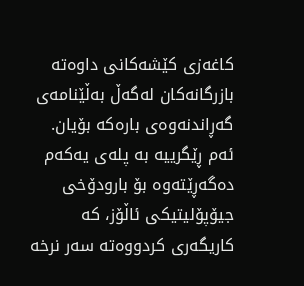کاغەزی کێشەکانی داوەتە بازرگانەکان لەگەڵ بەڵێنامەی گەڕاندنەوەی بارەکە بۆیان.
ئەم ڕێگرییە بە پلەی یەکەم دەگەڕێتەوە بۆ بارودۆخی جیۆپۆلیتیکی ئاڵۆز، کە کاریگەری کردووەتە سەر نرخە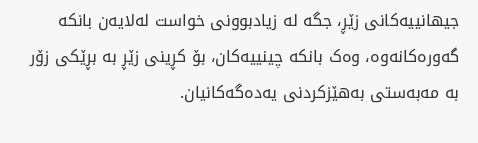جیهانییەکانی زێڕ، جگە لە زیادبوونی خواست لەلایەن بانکە گەورەکانەوە، وەک بانکە چینییەکان، بۆ کڕینی زێڕ بە بڕێکی زۆر بە مەبەستی بەهێزکردنی یەدەگەکانیان.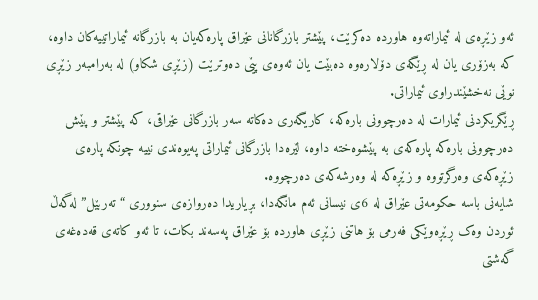ئەو زێڕەی لە ئیماراتەوە هاوردە دەکرێت، پێشتر بازرگانانی عێراق پارەکەیان بە بازرگانە ئیماراتییەکان داوە، کە بەزۆری یان لە ڕێگەی دۆلارەوە دەبێت یان ئەوەی پێی دەوترێت (زێڕی شکاو) لە بەرامبەر زێڕی نوێی نەخشێندراوی ئیماراتی.
ڕێگریکردنی ئیمارات لە دەرچوونی بارەکە، کاریگەری دەکاتە سەر بازرگانی عێراقی، کە پێشتر و پێش دەرچوونی بارەکە پارەکەی بە پێشوەختە داوە، لێرەدا بازرگانی ئیماراتی پەیوەندی نییە چونکە پارەی زێڕەکەی وەرگرتووە و زێڕەکە لە وەرشەکەی دەرچووە.
شایەنی باسە حکومەتی عێراق لە 6ی نیسانی ئەم مانگەدا، بڕیاریدا دەروازەی سنووری “تەربێل” لەگەڵ ئوردن وەک ڕێڕەوێکی فەرمی بۆ هاتنی زێڕی هاوردە بۆ عێراق پەسەند بکات، تا ئەو کاتەی قەدەغەی گەشتی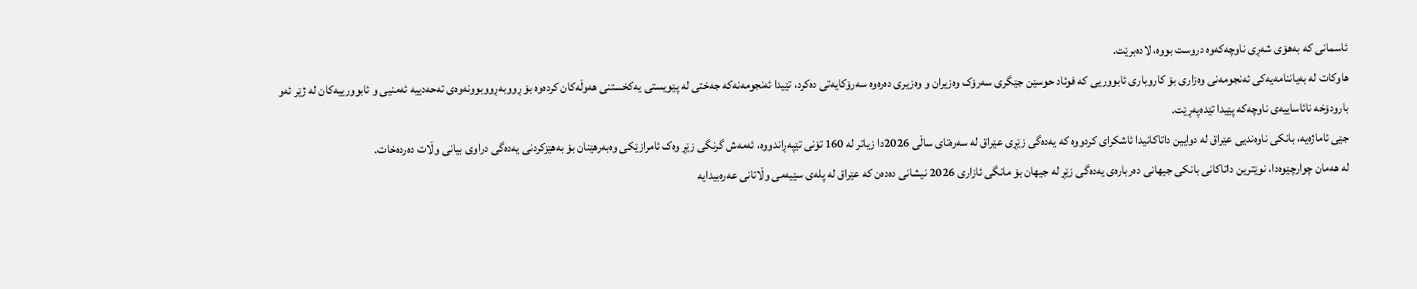ئاسمانی کە بەهۆی شەڕی ناوچەکەوە دروست بووە، لادەبرێت.
هاوکات لە بەیاننامەیەکی ئەنجومەنی وەزاری بۆ کاروباری ئابووریی کە فوئاد حوسێن جێگری سەرۆک وەزیران و وەزیری دەرەوە سەرۆکایەتی دەکرد، تێیدا ئەنجومەنەکە جەختی لە پێویستی یەکخستنی هەوڵەکان کردەوە بۆ ڕووبەڕووبوونەوەی تەحەدییە ئەمنیی و ئابوورییەکان لە ژێر ئەو بارودۆخە نائاساییەی ناوچەکە پێیدا تێدەپەڕێت.
جێی ئاماژەیە، بانکی ناوەندیی عێراق لە دوایین داتاکانیدا ئاشکرای کردووە کە یەدەگی زێڕی عێراق لە سەرەتای ساڵی 2026دا زیاتر لە 160 تۆنی تێپەڕاندووە، ئەمەش گرنگی زێڕ وەک ئامرازێکی وەبەرهێنان بۆ بەهێزکردنی یەدەگی دراوی بیانی وڵات دەردەخات.
لە هەمان چوارچێوەدا، نوێترین داتاکانی بانکی جیهانی دەربارەی یەدەگی زێڕ لە جیهان بۆ مانگی ئازاری 2026 نیشانی دەدەن کە عێراق لە پلەی سێیەمی وڵاتانی عەرەبیدایە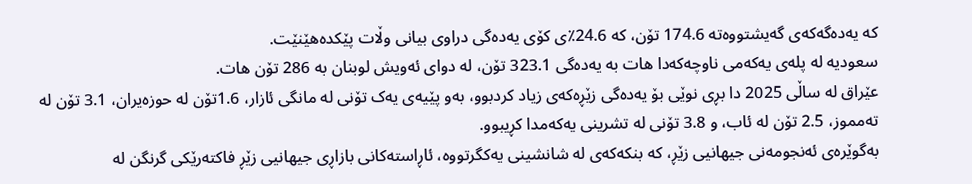کە یەدەگەکەی گەیشتووەتە 174.6 تۆن، کە 24.6٪ی کۆی یەدەگی دراوی بیانی وڵات پێکدەهێنێت.
سعودیە لە پلەی یەکەمی ناوچەکەدا هات بە یەدەگی 323.1 تۆن، لە دوای ئەویش لوبنان بە 286 تۆن هات.
عێراق لە ساڵی 2025 دا بڕی نوێی بۆ یەدەگی زێڕەکەی زیاد کردبوو، بەو پێیەی یەک تۆنی لە مانگی ئازار، 1.6تۆن لە حوزەیران، 3.1 تۆن لە تەمموز، 2.5 تۆن لە ئاب، و 3.8 تۆنی لە تشرینی یەکەمدا کڕیبوو.
بەگوێرەی ئەنجومەنی جیهانیی زێڕ، کە بنکەکەی لە شانشینی یەکگرتووە، ئاڕاستەکانی بازاڕی جیهانیی زێڕ فاکتەرێکی گرنگن لە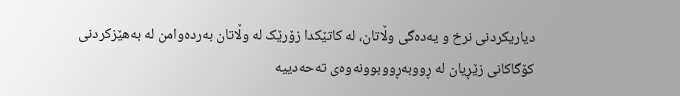دیاریکردنی نرخ و یەدەگی وڵاتان، لە کاتێکدا زۆرێک لە وڵاتان بەردەوامن لە بەهێزکردنی کۆگاکانی زێڕیان لە ڕووبەڕووبوونەوەی تەحەدییە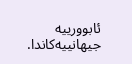ئابوورییە جیهانییەکاندا.